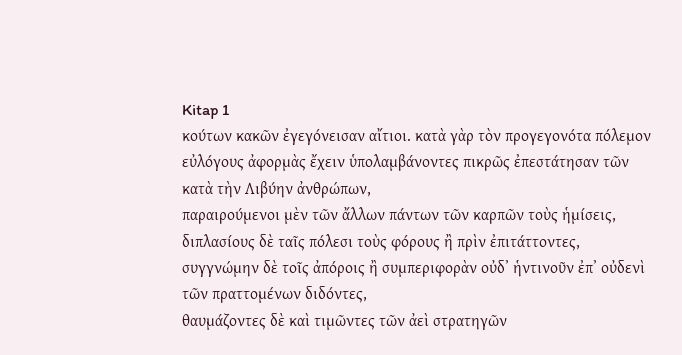Kitap 1
κούτων κακῶν ἐγεγόνεισαν αἴτιοι. κατὰ γὰρ τὸν προγεγονότα πόλεμον εὐλόγους ἀφορμὰς ἔχειν ὑπολαμβάνοντες πικρῶς ἐπεστάτησαν τῶν κατὰ τὴν Λιβύην ἀνθρώπων,
παραιρούμενοι μὲν τῶν ἄλλων πάντων τῶν καρπῶν τοὺς ἡμίσεις, διπλασίους δὲ ταῖς πόλεσι τοὺς φόρους ἢ πρὶν ἐπιτάττοντες, συγγνώμην δὲ τοῖς ἀπόροις ἢ συμπεριφορὰν οὐδʼ ἡντινοῦν ἐπʼ οὐδενὶ τῶν πραττομένων διδόντες,
θαυμάζοντες δὲ καὶ τιμῶντες τῶν ἀεὶ στρατηγῶν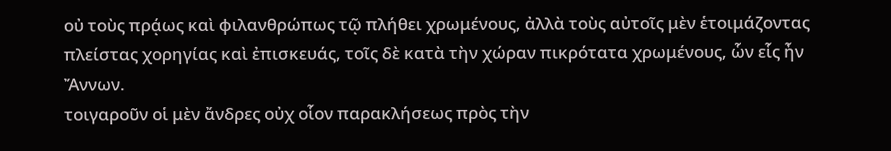οὐ τοὺς πρᾴως καὶ φιλανθρώπως τῷ πλήθει χρωμένους, ἀλλὰ τοὺς αὐτοῖς μὲν ἑτοιμάζοντας πλείστας χορηγίας καὶ ἐπισκευάς, τοῖς δὲ κατὰ τὴν χώραν πικρότατα χρωμένους, ὧν εἷς ἦν Ἄννων.
τοιγαροῦν οἱ μὲν ἄνδρες οὐχ οἷον παρακλήσεως πρὸς τὴν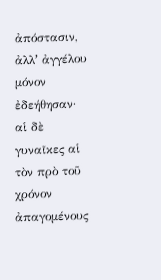ἀπόστασιν, ἀλλʼ ἀγγέλου μόνον ἐδεήθησαν·
αἱ δὲ γυναῖκες αἱ τὸν πρὸ τοῦ χρόνον ἀπαγομένους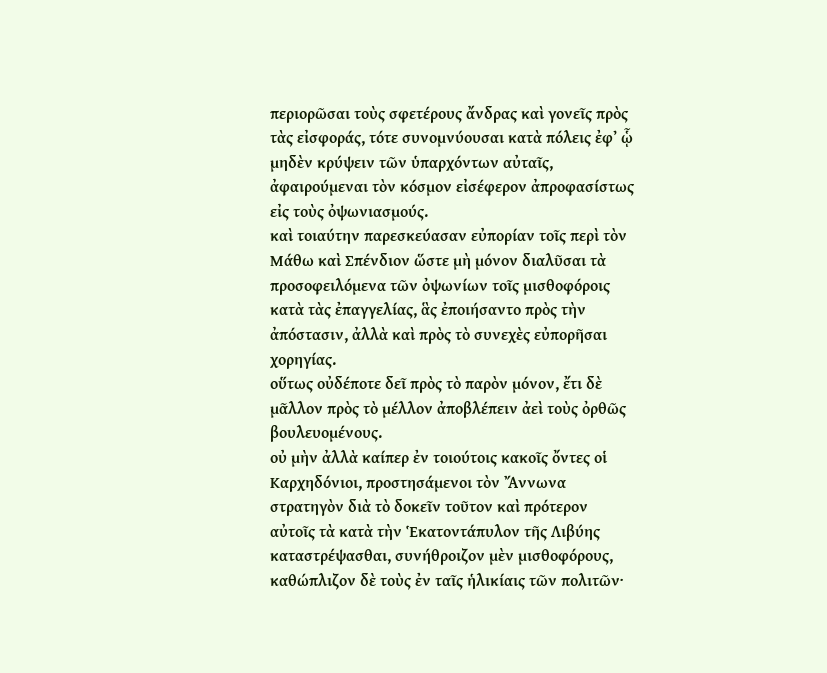περιορῶσαι τοὺς σφετέρους ἄνδρας καὶ γονεῖς πρὸς τὰς εἰσφοράς, τότε συνομνύουσαι κατὰ πόλεις ἐφʼ ᾧ μηδὲν κρύψειν τῶν ὑπαρχόντων αὐταῖς, ἀφαιρούμεναι τὸν κόσμον εἰσέφερον ἀπροφασίστως εἰς τοὺς ὀψωνιασμούς.
καὶ τοιαύτην παρεσκεύασαν εὐπορίαν τοῖς περὶ τὸν Μάθω καὶ Σπένδιον ὥστε μὴ μόνον διαλῦσαι τὰ προσοφειλόμενα τῶν ὀψωνίων τοῖς μισθοφόροις κατὰ τὰς ἐπαγγελίας, ἃς ἐποιήσαντο πρὸς τὴν ἀπόστασιν, ἀλλὰ καὶ πρὸς τὸ συνεχὲς εὐπορῆσαι χορηγίας.
οὕτως οὐδέποτε δεῖ πρὸς τὸ παρὸν μόνον, ἔτι δὲ μᾶλλον πρὸς τὸ μέλλον ἀποβλέπειν ἀεὶ τοὺς ὀρθῶς βουλευομένους.
οὐ μὴν ἀλλὰ καίπερ ἐν τοιούτοις κακοῖς ὄντες οἱ Καρχηδόνιοι, προστησάμενοι τὸν Ἄννωνα στρατηγὸν διὰ τὸ δοκεῖν τοῦτον καὶ πρότερον αὐτοῖς τὰ κατὰ τὴν Ἑκατοντάπυλον τῆς Λιβύης καταστρέψασθαι, συνήθροιζον μὲν μισθοφόρους, καθώπλιζον δὲ τοὺς ἐν ταῖς ἡλικίαις τῶν πολιτῶν·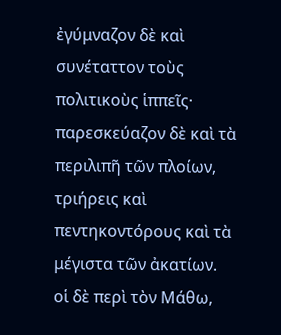ἐγύμναζον δὲ καὶ συνέταττον τοὺς πολιτικοὺς ἱππεῖς· παρεσκεύαζον δὲ καὶ τὰ περιλιπῆ τῶν πλοίων, τριήρεις καὶ πεντηκοντόρους καὶ τὰ μέγιστα τῶν ἀκατίων.
οἱ δὲ περὶ τὸν Μάθω,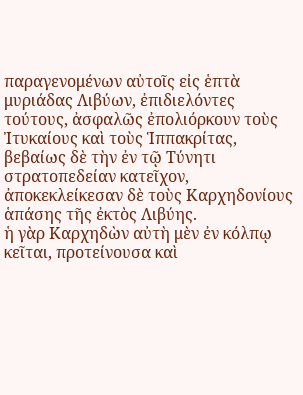παραγενομένων αὐτοῖς εἰς ἑπτὰ μυριάδας Λιβύων, ἐπιδιελόντες τούτους, ἀσφαλῶς ἐπολιόρκουν τοὺς Ἰτυκαίους καὶ τοὺς Ἱππακρίτας, βεβαίως δὲ τὴν ἐν τῷ Τύνητι στρατοπεδείαν κατεῖχον, ἀποκεκλείκεσαν δὲ τοὺς Καρχηδονίους ἁπάσης τῆς ἐκτὸς Λιβύης.
ἡ γὰρ Καρχηδὼν αὐτὴ μὲν ἐν κόλπῳ κεῖται, προτείνουσα καὶ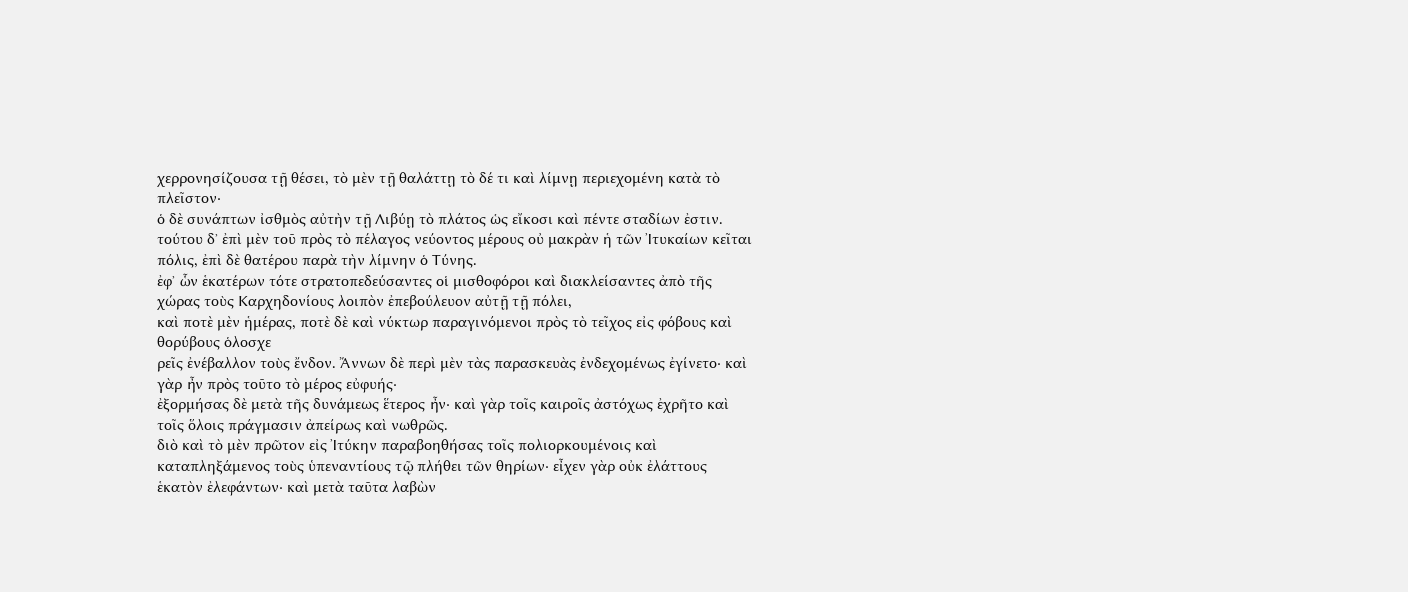χερρονησίζουσα τῇ θέσει, τὸ μὲν τῇ θαλάττῃ τὸ δέ τι καὶ λίμνῃ περιεχομένη κατὰ τὸ πλεῖστον·
ὁ δὲ συνάπτων ἰσθμὸς αὐτὴν τῇ Λιβύῃ τὸ πλάτος ὡς εἴκοσι καὶ πέντε σταδίων ἐστιν. τούτου δʼ ἐπὶ μὲν τοῦ πρὸς τὸ πέλαγος νεύοντος μέρους οὐ μακρὰν ἡ τῶν Ἰτυκαίων κεῖται πόλις, ἐπὶ δὲ θατέρου παρὰ τὴν λίμνην ὁ Τύνης.
ἐφʼ ὧν ἑκατέρων τότε στρατοπεδεύσαντες οἱ μισθοφόροι καὶ διακλείσαντες ἀπὸ τῆς χώρας τοὺς Καρχηδονίους λοιπὸν ἐπεβούλευον αὐτῇ τῇ πόλει,
καὶ ποτὲ μὲν ἡμέρας, ποτὲ δὲ καὶ νύκτωρ παραγινόμενοι πρὸς τὸ τεῖχος εἰς φόβους καὶ θορύβους ὁλοσχε
ρεῖς ἐνέβαλλον τοὺς ἔνδον. Ἄννων δὲ περὶ μὲν τὰς παρασκευὰς ἐνδεχομένως ἐγίνετο· καὶ γὰρ ἦν πρὸς τοῦτο τὸ μέρος εὐφυής·
ἐξορμήσας δὲ μετὰ τῆς δυνάμεως ἕτερος ἦν· καὶ γὰρ τοῖς καιροῖς ἀστόχως ἐχρῆτο καὶ τοῖς ὅλοις πράγμασιν ἀπείρως καὶ νωθρῶς.
διὸ καὶ τὸ μὲν πρῶτον εἰς Ἰτύκην παραβοηθήσας τοῖς πολιορκουμένοις καὶ καταπληξάμενος τοὺς ὑπεναντίους τῷ πλήθει τῶν θηρίων· εἶχεν γὰρ οὐκ ἐλάττους ἑκατὸν ἐλεφάντων· καὶ μετὰ ταῦτα λαβὼν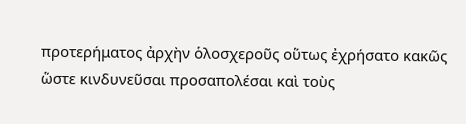προτερήματος ἀρχὴν ὁλοσχεροῦς οὕτως ἐχρήσατο κακῶς ὥστε κινδυνεῦσαι προσαπολέσαι καὶ τοὺς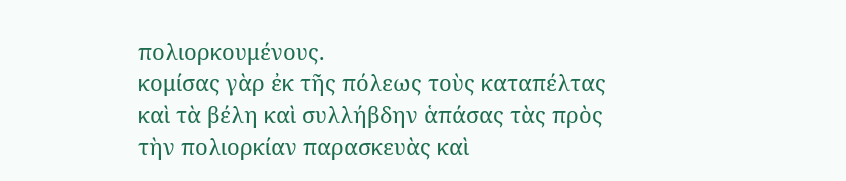πολιορκουμένους.
κομίσας γὰρ ἐκ τῆς πόλεως τοὺς καταπέλτας καὶ τὰ βέλη καὶ συλλήβδην ἁπάσας τὰς πρὸς τὴν πολιορκίαν παρασκευὰς καὶ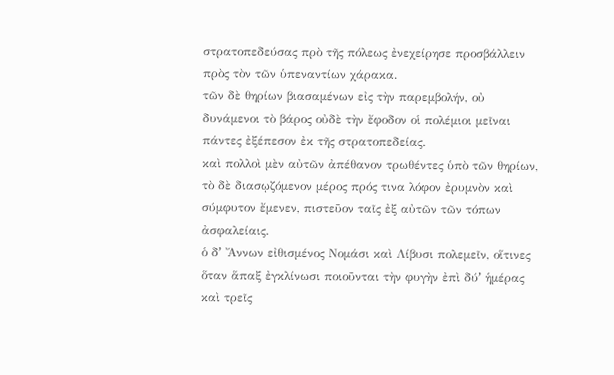στρατοπεδεύσας πρὸ τῆς πόλεως ἐνεχείρησε προσβάλλειν πρὸς τὸν τῶν ὑπεναντίων χάρακα.
τῶν δὲ θηρίων βιασαμένων εἰς τὴν παρεμβολήν, οὐ δυνάμενοι τὸ βάρος οὐδὲ τὴν ἔφοδον οἱ πολέμιοι μεῖναι πάντες ἐξέπεσον ἐκ τῆς στρατοπεδείας.
καὶ πολλοὶ μὲν αὐτῶν ἀπέθανον τρωθέντες ὑπὸ τῶν θηρίων, τὸ δὲ διασῳζόμενον μέρος πρός τινα λόφον ἐρυμνὸν καὶ σύμφυτον ἔμενεν, πιστεῦον ταῖς ἐξ αὐτῶν τῶν τόπων ἀσφαλείαις.
ὁ δʼ Ἄννων εἰθισμένος Νομάσι καὶ Λίβυσι πολεμεῖν, οἵτινες ὅταν ἅπαξ ἐγκλίνωσι ποιοῦνται τὴν φυγὴν ἐπὶ δύʼ ἡμέρας καὶ τρεῖς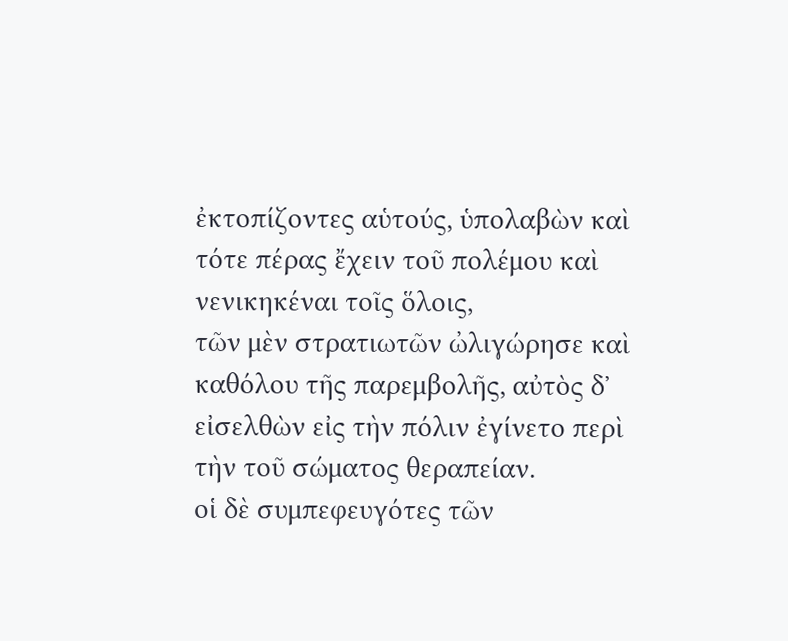ἐκτοπίζοντες αὑτούς, ὑπολαβὼν καὶ τότε πέρας ἔχειν τοῦ πολέμου καὶ νενικηκέναι τοῖς ὅλοις,
τῶν μὲν στρατιωτῶν ὠλιγώρησε καὶ καθόλου τῆς παρεμβολῆς, αὐτὸς δʼ εἰσελθὼν εἰς τὴν πόλιν ἐγίνετο περὶ τὴν τοῦ σώματος θεραπείαν.
οἱ δὲ συμπεφευγότες τῶν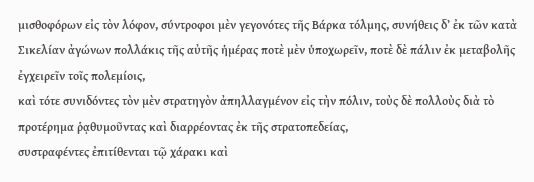μισθοφόρων εἰς τὸν λόφον, σύντροφοι μὲν γεγονότες τῆς Βάρκα τόλμης, συνήθεις δʼ ἐκ τῶν κατὰ Σικελίαν ἀγώνων πολλάκις τῆς αὐτῆς ἡμέρας ποτὲ μὲν ὑποχωρεῖν, ποτὲ δὲ πάλιν ἐκ μεταβολῆς ἐγχειρεῖν τοῖς πολεμίοις,
καὶ τότε συνιδόντες τὸν μὲν στρατηγὸν ἀπηλλαγμένον εἰς τὴν πόλιν, τοὺς δὲ πολλοὺς διὰ τὸ προτέρημα ῥᾳθυμοῦντας καὶ διαρρέοντας ἐκ τῆς στρατοπεδείας,
συστραφέντες ἐπιτίθενται τῷ χάρακι καὶ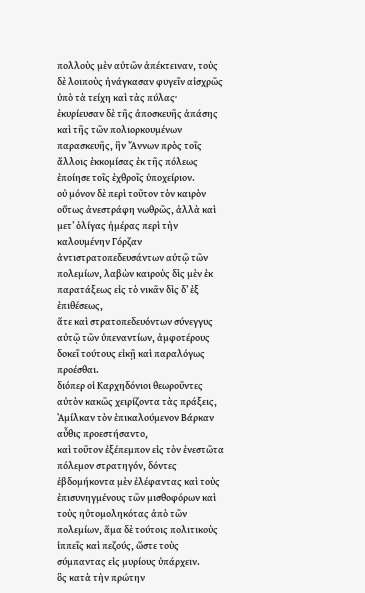πολλοὺς μὲν αὐτῶν ἀπέκτειναν, τοὺς δὲ λοιποὺς ἠνάγκασαν φυγεῖν αἰσχρῶς ὑπὸ τὰ τείχη καὶ τὰς πύλας·
ἐκυρίευσαν δὲ τῆς ἀποσκευῆς ἁπάσης καὶ τῆς τῶν πολιορκουμένων παρασκευῆς, ἣν Ἄννων πρὸς τοῖς ἄλλοις ἐκκομίσας ἐκ τῆς πόλεως ἐποίησε τοῖς ἐχθροῖς ὑποχείριον.
οὐ μόνον δὲ περὶ τοῦτον τὸν καιρὸν οὕτως ἀνεστράφη νωθρῶς, ἀλλὰ καὶ μετʼ ὀλίγας ἡμέρας περὶ τὴν καλουμένην Γόρζαν ἀντιστρατοπεδευσάντων αὐτῷ τῶν πολεμίων, λαβὼν καιροὺς δὶς μὲν ἐκ παρατάξεως εἰς τὸ νικᾶν δὶς δʼ ἐξ ἐπιθέσεως,
ἅτε καὶ στρατοπεδευόντων σύνεγγυς αὐτῷ τῶν ὑπεναντίων, ἀμφοτέρους δοκεῖ τούτους εἰκῇ καὶ παραλόγως προέσθαι.
διόπερ οἱ Καρχηδόνιοι θεωροῦντες αὐτὸν κακῶς χειρίζοντα τὰς πράξεις, Ἀμίλκαν τὸν ἐπικαλούμενον Βάρκαν αὖθις προεστήσαντο,
καὶ τοῦτον ἐξέπεμπον εἰς τὸν ἐνεστῶτα πόλεμον στρατηγόν, δόντες ἑβδομήκοντα μὲν ἐλέφαντας καὶ τοὺς ἐπισυνηγμένους τῶν μισθοφόρων καὶ τοὺς ηὐτομοληκότας ἀπὸ τῶν πολεμίων, ἅμα δὲ τούτοις πολιτικοὺς ἱππεῖς καὶ πεζούς, ὥστε τοὺς σύμπαντας εἰς μυρίους ὑπάρχειν.
ὃς κατὰ τὴν πρώτην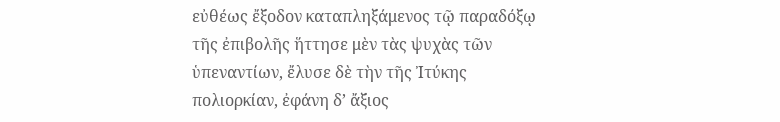εὐθέως ἔξοδον καταπληξάμενος τῷ παραδόξῳ τῆς ἐπιβολῆς ἥττησε μὲν τὰς ψυχὰς τῶν ὑπεναντίων, ἔλυσε δὲ τὴν τῆς Ἰτύκης πολιορκίαν, ἐφάνη δʼ ἄξιος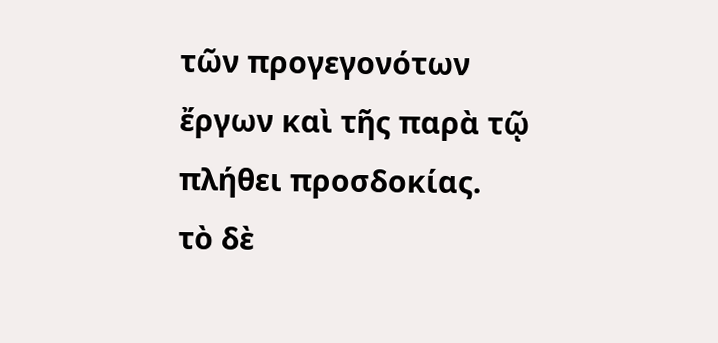τῶν προγεγονότων ἔργων καὶ τῆς παρὰ τῷ πλήθει προσδοκίας.
τὸ δὲ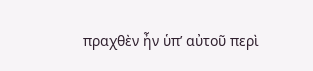πραχθὲν ἦν ὑπʼ αὐτοῦ περὶ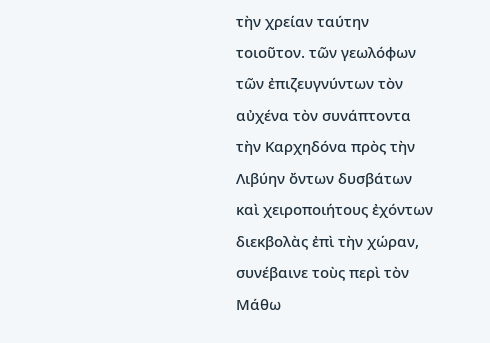τὴν χρείαν ταύτην τοιοῦτον. τῶν γεωλόφων τῶν ἐπιζευγνύντων τὸν αὐχένα τὸν συνάπτοντα τὴν Καρχηδόνα πρὸς τὴν Λιβύην ὄντων δυσβάτων καὶ χειροποιήτους ἐχόντων διεκβολὰς ἐπὶ τὴν χώραν, συνέβαινε τοὺς περὶ τὸν Μάθω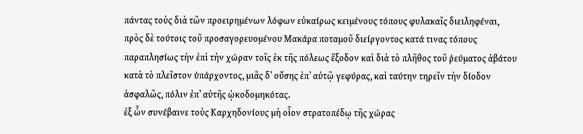πάντας τοὺς διὰ τῶν προειρημένων λόφων εὐκαίρως κειμένους τόπους φυλακαῖς διειληφέναι,
πρὸς δὲ τούτοις τοῦ προσαγορευομένου Μακάρα ποταμοῦ διείργοντος κατά τινας τόπους παραπλησίως τὴν ἐπὶ τὴν χώραν τοῖς ἐκ τῆς πόλεως ἔξοδον καὶ διὰ τὸ πλῆθος τοῦ ῥεύματος ἀβάτου κατὰ τὸ πλεῖστον ὑπάρχοντος, μιᾶς δʼ οὔσης ἐπʼ αὐτῷ γεφύρας, καὶ ταύτην τηρεῖν τὴν δίοδον ἀσφαλῶς, πόλιν ἐπʼ αὐτῆς ᾠκοδομηκότας.
ἐξ ὧν συνέβαινε τοὺς Καρχηδονίους μὴ οἷον στρατοπέδῳ τῆς χώρας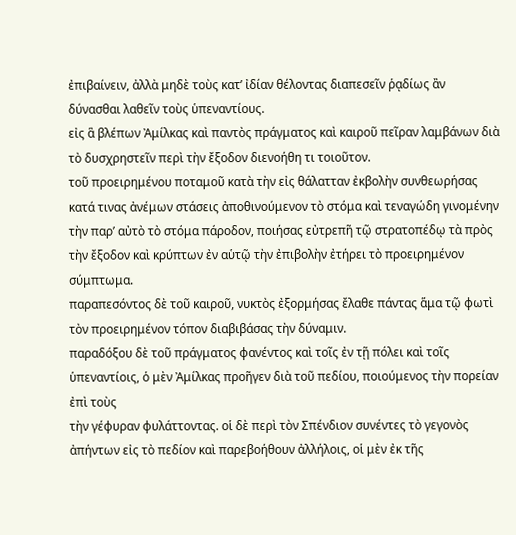ἐπιβαίνειν, ἀλλὰ μηδὲ τοὺς κατʼ ἰδίαν θέλοντας διαπεσεῖν ῥᾳδίως ἂν δύνασθαι λαθεῖν τοὺς ὑπεναντίους.
εἰς ἃ βλέπων Ἀμίλκας καὶ παντὸς πράγματος καὶ καιροῦ πεῖραν λαμβάνων διὰ τὸ δυσχρηστεῖν περὶ τὴν ἔξοδον διενοήθη τι τοιοῦτον.
τοῦ προειρημένου ποταμοῦ κατὰ τὴν εἰς θάλατταν ἐκβολὴν συνθεωρήσας κατά τινας ἀνέμων στάσεις ἀποθινούμενον τὸ στόμα καὶ τεναγώδη γινομένην τὴν παρʼ αὐτὸ τὸ στόμα πάροδον, ποιήσας εὐτρεπῆ τῷ στρατοπέδῳ τὰ πρὸς τὴν ἔξοδον καὶ κρύπτων ἐν αὑτῷ τὴν ἐπιβολὴν ἐτήρει τὸ προειρημένον σύμπτωμα.
παραπεσόντος δὲ τοῦ καιροῦ, νυκτὸς ἐξορμήσας ἔλαθε πάντας ἅμα τῷ φωτὶ τὸν προειρημένον τόπον διαβιβάσας τὴν δύναμιν.
παραδόξου δὲ τοῦ πράγματος φανέντος καὶ τοῖς ἐν τῇ πόλει καὶ τοῖς ὑπεναντίοις, ὁ μὲν Ἀμίλκας προῆγεν διὰ τοῦ πεδίου, ποιούμενος τὴν πορείαν ἐπὶ τοὺς
τὴν γέφυραν φυλάττοντας. οἱ δὲ περὶ τὸν Σπένδιον συνέντες τὸ γεγονὸς ἀπήντων εἰς τὸ πεδίον καὶ παρεβοήθουν ἀλλήλοις, οἱ μὲν ἐκ τῆς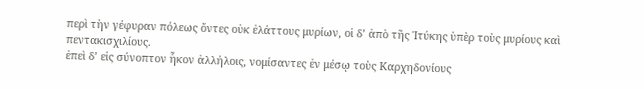περὶ τὴν γέφυραν πόλεως ὄντες οὐκ ἐλάττους μυρίων, οἱ δʼ ἀπὸ τῆς Ἰτύκης ὑπὲρ τοὺς μυρίους καὶ πεντακισχιλίους.
ἐπεὶ δʼ εἰς σύνοπτον ἧκον ἀλλήλοις, νομίσαντες ἐν μέσῳ τοὺς Καρχηδονίους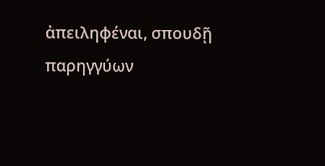ἀπειληφέναι, σπουδῇ παρηγγύων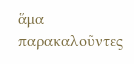ἅμα παρακαλοῦντες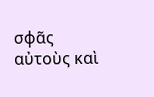σφᾶς αὐτοὺς καὶ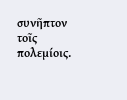συνῆπτον τοῖς πολεμίοις.